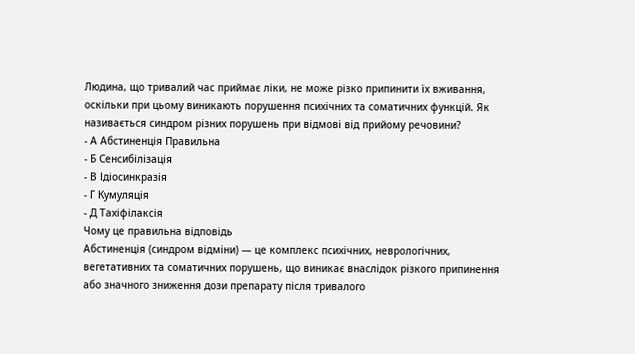Людина, що тривалий час приймає ліки, не може різко припинити їх вживання, оскільки при цьому виникають порушення психічних та соматичних функцій. Як називається синдром різних порушень при відмові від прийому речовини?
- А Абстиненція Правильна
- Б Сенсибілізація
- В Ідіосинкразія
- Г Кумуляція
- Д Тахіфілаксія
Чому це правильна відповідь
Абстиненція (синдром відміни) — це комплекс психічних, неврологічних, вегетативних та соматичних порушень, що виникає внаслідок різкого припинення або значного зниження дози препарату після тривалого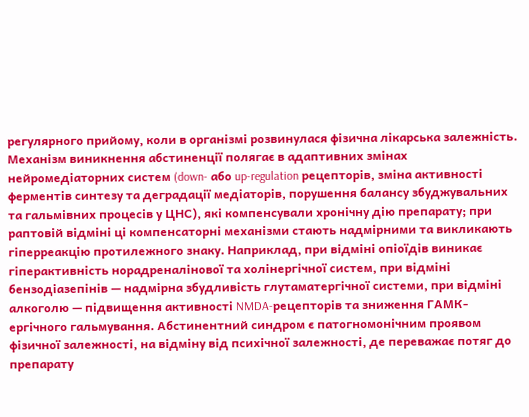регулярного прийому, коли в організмі розвинулася фізична лікарська залежність. Механізм виникнення абстиненції полягає в адаптивних змінах нейромедіаторних систем (down- або up-regulation рецепторів, зміна активності ферментів синтезу та деградації медіаторів, порушення балансу збуджувальних та гальмівних процесів у ЦНС), які компенсували хронічну дію препарату; при раптовій відміні ці компенсаторні механізми стають надмірними та викликають гіперреакцію протилежного знаку. Наприклад, при відміні опіоїдів виникає гіперактивність норадреналінової та холінергічної систем, при відміні бензодіазепінів — надмірна збудливість глутаматергічної системи, при відміні алкоголю — підвищення активності NMDA-рецепторів та зниження ГАМК-ергічного гальмування. Абстинентний синдром є патогномонічним проявом фізичної залежності, на відміну від психічної залежності, де переважає потяг до препарату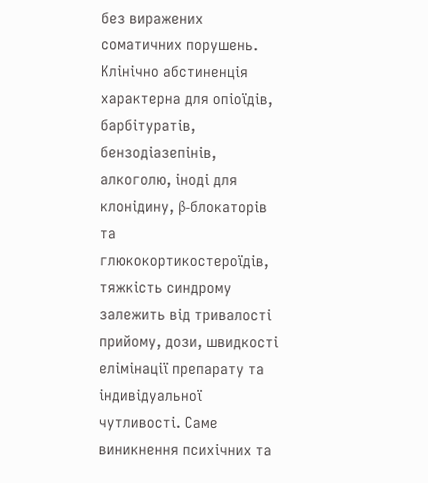без виражених соматичних порушень. Клінічно абстиненція характерна для опіоїдів, барбітуратів, бензодіазепінів, алкоголю, іноді для клонідину, β-блокаторів та глюкокортикостероїдів, тяжкість синдрому залежить від тривалості прийому, дози, швидкості елімінації препарату та індивідуальної чутливості. Саме виникнення психічних та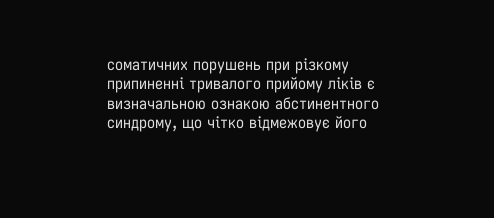соматичних порушень при різкому припиненні тривалого прийому ліків є визначальною ознакою абстинентного синдрому, що чітко відмежовує його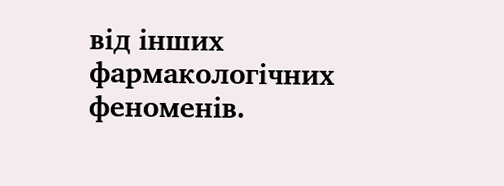від інших фармакологічних феноменів.